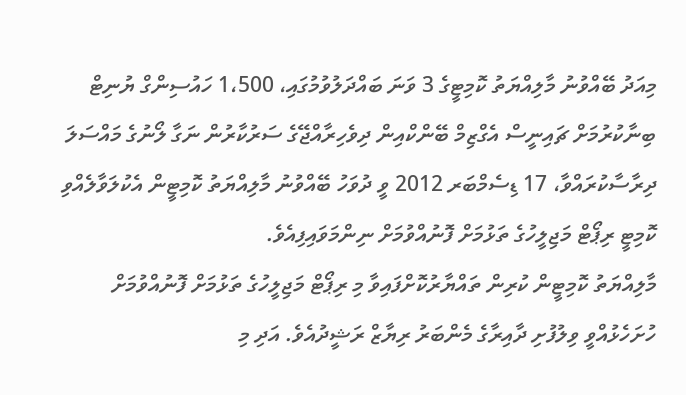މިއަދު ބޭއްވުނު މާލިއްޔަތު ކޮމިޓީގެ 3 ވަނަ ބައްދަލުވުމުގައި، 1،500 ހައުސިންގް ޔުނިޓް ބިނާކުރުމަށް ޗައިނީސް އެގްޒިމް ބޭންކްއިން ދިވެހިރާއްޖޭގެ ސަރުކާރުން ނަގާ ލޯނުގެ މައްސަލަ ދިރާސާކުރައްވާ، 17 ޑިސެމްބަރ 2012 ވީ ދުވަހު ބޭއްވުނު މާލިއްޔަތު ކޮމިޓީން އެކުލަވާލެއްވި ކޮމިޓީ ރިޕޯޓް މަޖިލީހުގެ ތަޅުމަށް ފޮނުއްވުމަށް ނިންމަވައިފިއެވެ.
މާލިއްޔަތު ކޮމިޓީން ކުރިން ތައްޔާރުކޮށްފައިވާ މި ރިޕޯޓް މަޖިލީހުގެ ތަޅުމަށް ފޮނުއްވުމަށް ހުށަހެޅުއްވީ ވިލުފުށި ދާއިރާގެ މެންބަރު ރިޔާޒް ރަޝީދުއެވެ. އަދި މި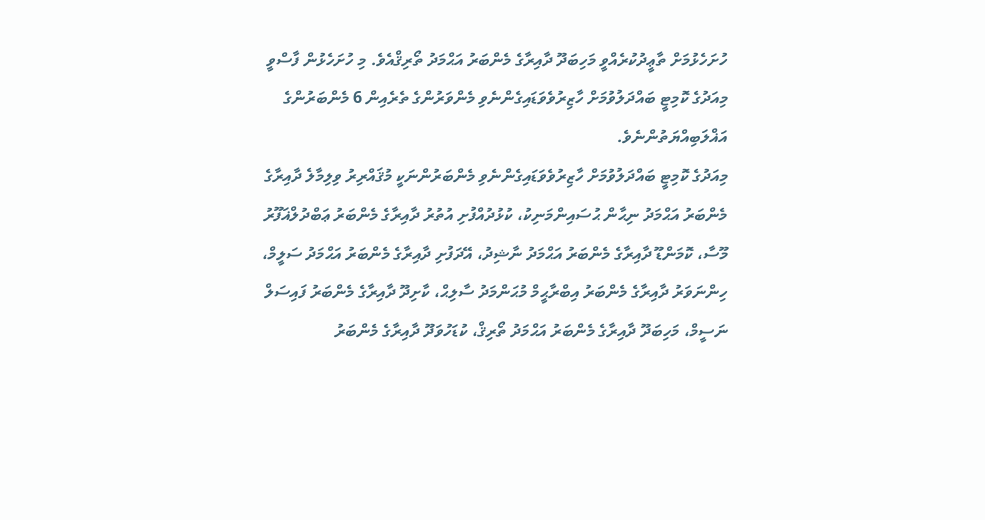ހުށަހެޅުމަށް ތާޢީދުކުރެއްވީ މަހިބަދޫ ދާއިރާގެ މެންބަރު އަޙްމަދު ތޯރިޤްއެވެ. މި ހުށަހެޅުން ފާސްވީ މިއަދުގެ ކޮމިޓީ ބައްދަލުވުމަށް ހާޒިރުވެވަޑައިގެންނެވި މެންވަރުންގެ ތެރެއިން 6 މެންބަރުންގެ އަޣްލަބިއްޔަތުންނެވެ.
މިއަދުގެ ކޮމިޓީ ބައްދަލުވުމަށް ހާޒިރުވެވަޑައިގެންނެވި މެންބަރުންނަކީ މުޤައްރިރު ވިލިމާލެ ދާއިރާގެ މެންބަރު އަޙްމަދު ނިޙާން ޙުސައިންމަނިކު، ކުޅުދުއްފުށި އުތުރު ދާއިރާގެ މެންބަރު ޢަބްދުލްޣަފޫރު މޫސާ، ކޮމަންޑޫ ދާއިރާގެ މެންބަރު އަޙްމަދު ނާޝިދު، އޭދަފުށި ދާއިރާގެ މެންބަރު އަޙްމަދު ސަލީމް، ހިންނަވަރު ދާއިރާގެ މެންބަރު އިބްރާޙީމް މުޙަންމަދު ސާލިޙް، ކާށިދޫ ދާއިރާގެ މެންބަރު ފައިސަލް ނަސީމް، މަހިބަދޫ ދާއިރާގެ މެންބަރު އަޙްމަދު ތޯރިޤް، ކުޑަހުވަދޫ ދާއިރާގެ މެންބަރު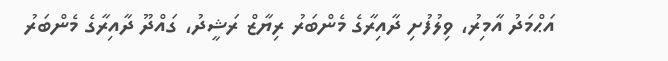އަޙްމަދު އާމިރު، ވިލުފުށި ދާއިރާގެ މެންބަރު ރިޔާޒް ރަޝީދު، ގައްދޫ ދާއިރާގެ މެންބަރު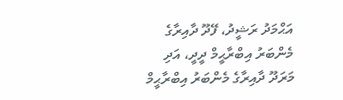އަޙްމަދު ރަޝީދު، ފޭދޫ ދާއިރާގެ މެންބަރު އިބްރާޙީމް ދީދީ، އަދި މަރަދޫ ދާއިރާގެ މެންބަރު އިބްރާޙީމް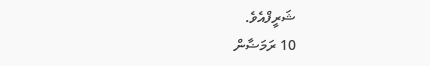ޝަރީފްއެވެ.
10 ރަމަޟާން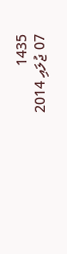1435
07 ޖުލައި 2014